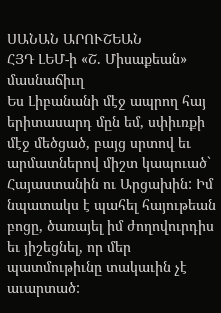ՍԱՆԱՆ ԱՐՈՒՇԵԱՆ
ՀՅԴ ԼԵՄ-ի «Շ. Միսաքեան» մասնաճիւղ
Ես Լիբանանի մէջ ապրող հայ երիտասարդ մըն եմ, սփիւռքի մէջ մեծցած, բայց սրտով եւ արմատներով միշտ կապուած` Հայաստանին ու Արցախին: Իմ նպատակս է պահել հայութեան բոցը, ծառայել իմ ժողովուրդիս եւ յիշեցնել, որ մեր պատմութիւնը տակաւին չէ աւարտած: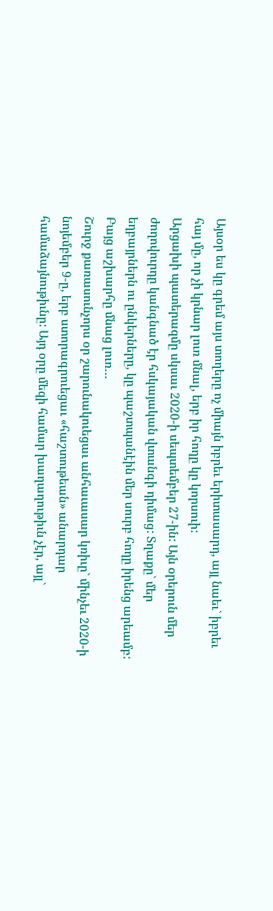Այսօր ես կը գրեմ այս տողերը ոչ միայն իբրեւ երիտասարդ, այլ նաեւ` իբրեւ հայ մը, որ չի կրնար լուռ մնալ, երբ իր հողը կը կորսուի:
Արցախի պատերազմը սկսաւ 2020-ի սեպտեմբեր 27-ին: Այն օրերուն մեր ժողովուրդը կանգնած էր հսկայական վտանգի դիմաց: Տղաքը` մեր եղբայրներն ու ընկերները, կը պաշտպանէին մեր սուրբ հողը իրենց արեամբ: Բայց աշխարհը մնաց լուռ…
Շուրջ քառասունչորս օր շարունակուեցաւ անհաւասար կռիւը` մինչեւ 2020-ի նոյեմբեր 9-ը, երբ ստորագրուեցաւ «հաշտութեան» անարդար համաձայնութիւնը: Այդ օրը մեզի համար խաղաղութիւն չէր, այլ`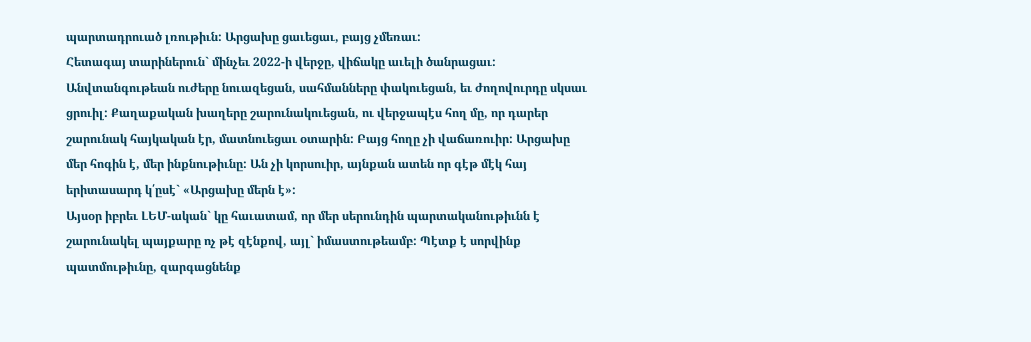պարտադրուած լռութիւն: Արցախը ցաւեցաւ, բայց չմեռաւ:
Հետագայ տարիներուն` մինչեւ 2022-ի վերջը, վիճակը աւելի ծանրացաւ: Անվտանգութեան ուժերը նուազեցան, սահմանները փակուեցան, եւ ժողովուրդը սկսաւ ցրուիլ: Քաղաքական խաղերը շարունակուեցան, ու վերջապէս հող մը, որ դարեր շարունակ հայկական էր, մատնուեցաւ օտարին: Բայց հողը չի վաճառուիր: Արցախը մեր հոգին է, մեր ինքնութիւնը: Ան չի կորսուիր, այնքան ատեն որ գէթ մէկ հայ երիտասարդ կ՛ըսէ` «Արցախը մերն է»:
Այսօր իբրեւ ԼԵՄ-ական` կը հաւատամ, որ մեր սերունդին պարտականութիւնն է շարունակել պայքարը ոչ թէ զէնքով, այլ` իմաստութեամբ: Պէտք է սորվինք պատմութիւնը, զարգացնենք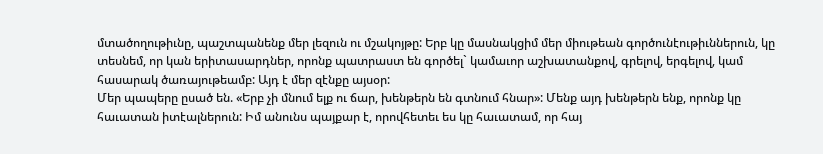մտածողութիւնը, պաշտպանենք մեր լեզուն ու մշակոյթը: Երբ կը մասնակցիմ մեր միութեան գործունէութիւններուն, կը տեսնեմ, որ կան երիտասարդներ, որոնք պատրաստ են գործել` կամաւոր աշխատանքով, գրելով, երգելով, կամ հասարակ ծառայութեամբ: Այդ է մեր զէնքը այսօր:
Մեր պապերը ըսած են. «Երբ չի մնում ելք ու ճար, խենթերն են գտնում հնար»: Մենք այդ խենթերն ենք, որոնք կը հաւատան իտէալներուն: Իմ անունս պայքար է, որովհետեւ ես կը հաւատամ, որ հայ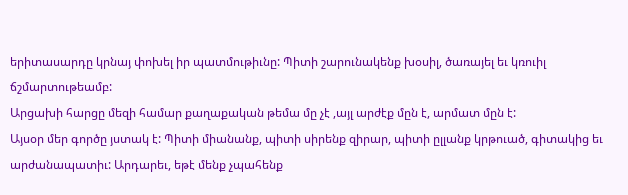երիտասարդը կրնայ փոխել իր պատմութիւնը: Պիտի շարունակենք խօսիլ, ծառայել եւ կռուիլ ճշմարտութեամբ:
Արցախի հարցը մեզի համար քաղաքական թեմա մը չէ ,այլ արժէք մըն է, արմատ մըն է:
Այսօր մեր գործը յստակ է: Պիտի միանանք, պիտի սիրենք զիրար, պիտի ըլլանք կրթուած, գիտակից եւ արժանապատիւ: Արդարեւ, եթէ մենք չպահենք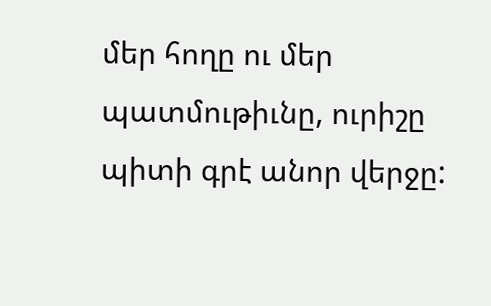մեր հողը ու մեր պատմութիւնը, ուրիշը պիտի գրէ անոր վերջը: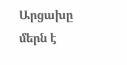Արցախը մերն է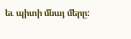եւ պիտի մնայ մերը: